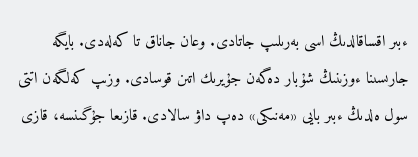ءبىر اقساقالدىڭ اسى بەرىلىپ جاتادى. وعان جاناق تا كەلەدى. بايگە جارىسىنا ءوزىنىڭ شۇبار دەگەن جۇيرىك اتىن قوسادى. وزىپ كەلگەن اتتى سول ەلدىڭ ءبىر بايى «مەنىكى» دەپ داۋ سالادى. قازىعا جۇگىنسە، قازى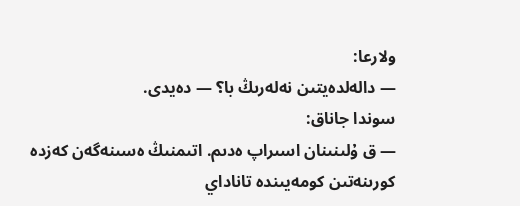ولارعا:
— دالەلدەيتىن نەلەرىڭ با؟ — دەيدى.
سوندا جاناق:
— ق ۇلىنىنان اسىراپ ەدىم. اتىمنىڭ ەسىنەگەن كەزدە كورىنەتىن كومەيىندە تاناداي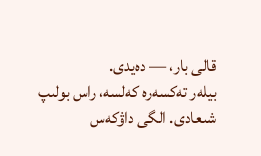قالى بار، — دەيدى.
بيلەر تەكسەرە كەلسە، راس بولىپ شىعادى. الگى داۋكەس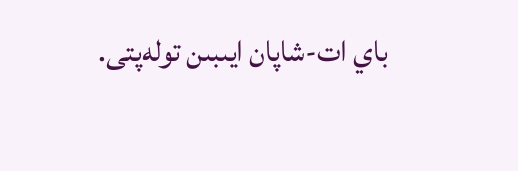باي ات-شاپان ايىبىن تولەپتى.